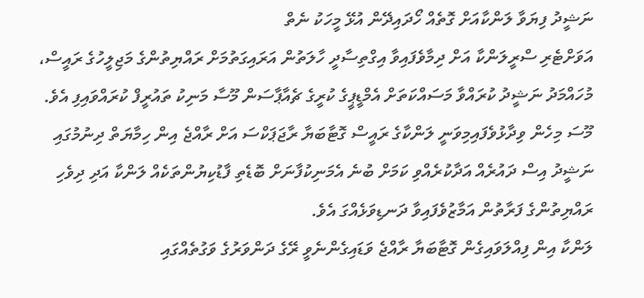ނަޝީދު ފިޔަވާ ލަންކާއަށް ގޮތެއް ހޯދައިދޭން އުޅޭ މީހަކު ނެތް
އަވަށްޓެރި ސްރީލަންކާ އަށް ދިމާވެފައިވާ އިގްތިސާދީ ހާލަތުން އަރައިގަތުމަށް ރައްޔިތުންގެ މަޖިލީހުގެ ރައީސް، މުހައްމަދު ނަޝީދު ކުރައްވާ މަސައްކަތަށް އެމްޑީޕީގެ ކުރީގެ ޗެއާޕާސަން މޫސާ މަނިކު ތައުރީފް ކުރައްވައިފި އެވެ.
މޫސަ މިހެން ވިދާޅުވެފައިމިވަނީ ލަންކާގެ ރައީސް ގޮޓާބަޔާ ރާޖަޕަކްސަ އަށް ރާއްޖެ އިން ހިމާޔަތް ދިނުމުގައި ނަޝީދު އިސް ދައުރެއް އަދާކުރެއްވި ކަމަށް ބުނެ އެމަނިކުފާނަށް ބޮޑެތި ފާޑުކިޔުންތަކެއް ލަންކާ އަދި ދިވެހި ރައްޔިތުންގެ ފަރާތުން އަމާޒުވެފައިވާ ދަނޑިވަޅެއްގަ އެވެ.
ލަންކާ އިން ފިއްލަވައިގެން ގޮޓާބަޔާ ރާއްޖެ ވަޑައިގެންނެވީ ރޭގެ ދަންވަރުގެ ވަގުތެއްގައި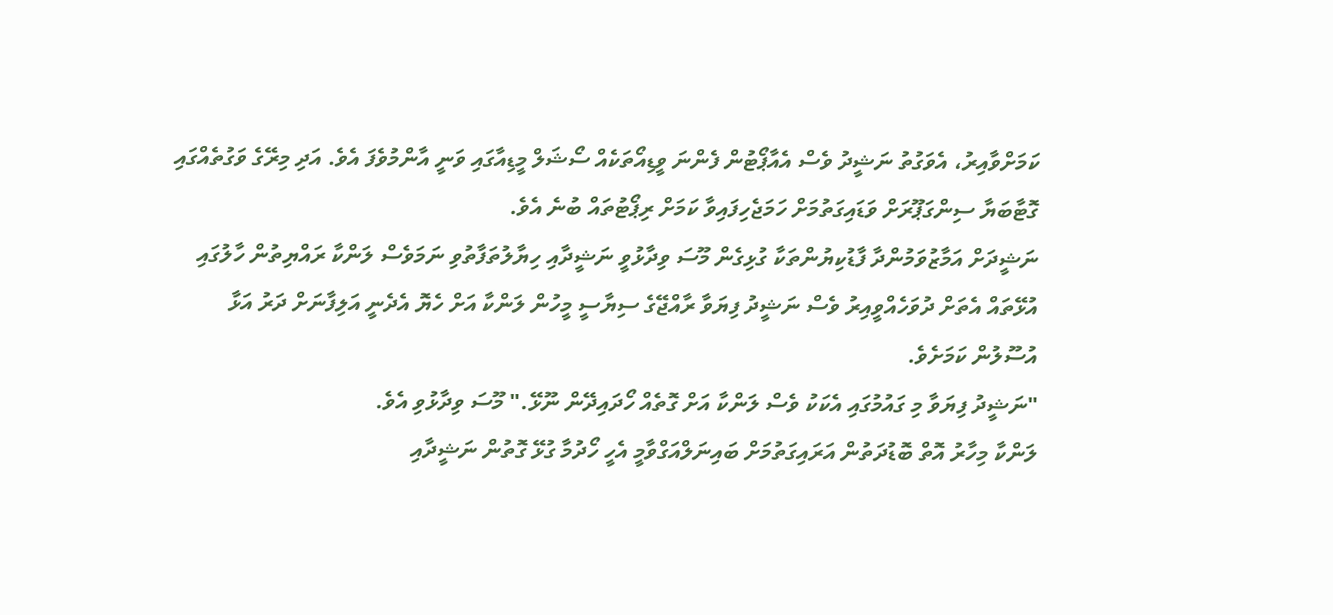ކަމަށްވާއިރު، އެވަގުތު ނަޝީދު ވެސް އެއާޕޯޓުން ފެންނަ ވީޑިއޯތަކެއް ސޯޝަލް މީޑިއާގައި ވަނީ އާންމުވެފަ އެވެ. އަދި މިރޭގެ ވަގުތެއްގައި ގޮޓާބަޔާ ސިންގަޕޫރަށް ވަޑައިގަތުމަށް ހަމަޖެހިފައިވާ ކަމަށް ރިޕޯޓުތައް ބުނެ އެވެ.
ނަޝީދަށް އަމާޒުވަމުންދާ ފާޑުކިޔުންތަކާ ގުޅިގެން މޫސަ ވިދާޅުވީ ނަޝީދާއި ހިޔާލުތަފާތުވި ނަމަވެސް ލަންކާ ރައްޔިތުން ހާލުގައި އުޅޭތައް އެތަށް ދުވަހެއްވީއިރު ވެސް ނަޝީދު ފިޔަވާ ރާއްޖޭގެ ސިޔާސީ މީހުން ލަންކާ އަށް ހެޔޮ އެދެނީ އަލިފާނަށް ދަރު އަޅާ އުސޫލުން ކަމަށެވެ.
"ނަޝީދު ފިޔަވާ މި ގައުމުގައި އެކަކު ވެސް ލަންކާ އަށް ގޮތެއް ހޯދައިދޭން ނޫޅޭ." މޫސަ ވިދާޅުވި އެވެ.
ލަންކާ މިހާރު އޮތް ބޮޑުދަތުން އަރައިގަތުމަށް ބައިނަލްއަގްވާމީ އެހީ ހޯދުމާ ގުޅޭ ގޮތުން ނަޝީދާއި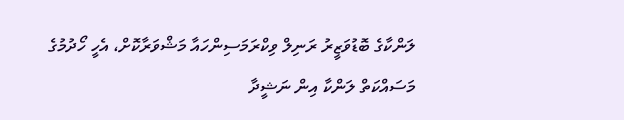ލަންކާގެ ބޮޑުވަޒީރު ރަނިލް ވިކްރަމަސިންހައާ މަޝްވަރާކޮށް، އެހީ ހޯދުމުގެ މަސައްކަތް ލަންކާ އިން ނަޝީދާ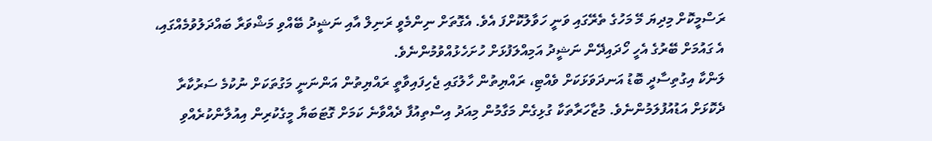ރަސްމީކޮށް މިދިޔަ މޭ މަހުގެ ތެރޭގައި ވަނީ ހަވާލުކޮށްފަ އެވެ. އެގޮތަށް ނިންމެވީ ރަނިލް އާއި ނަޝީދު ބޭއްވި މަޝްވަރާ ބައްދަލުވުމެއްގައި، އެ ގައުމަށް ބޭރުގެ އެހީ ހޯދައިދޭން ނަޝީދު އަމިއްލަފުޅަށް ހުށަހެޅުއްވުމުންނެވެ.
ލަންކާ އިގުތިސާދީ ބޮޑު އަނދަވަޅަކަށް ވެއްޓި، ރައްޔިތުން ހާލުގައި ޖެހިފައިވާތީ ރައްޔިތުން އަންނަނީ މަގުތަކަށް ނުކުމެ ސަރުކާރާ ދެކޮޅަށް އަޑުއުފުލަމުންނެވެ. މުޒާހަރާތަކާ ގުޅިގެން މަގާމުން މިއަދު އިސްތިއުފާ ދެއްވާނެ ކަމަށް ގޮޓަބަޔާ މީގެކުރިން އިއުލާންކުރެއްވި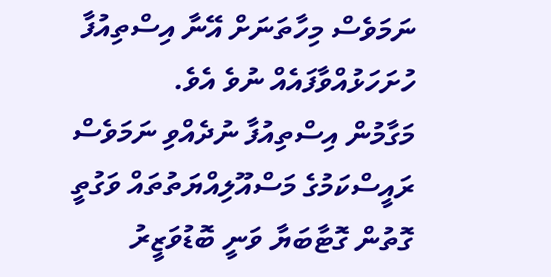ނަމަވެސް މިހާތަނަށް އޭނާ އިސްތިއުފާ ހުށަހަޅުއްވާފައެއް ނުވެ އެވެ.
މަގާމުން އިސްތިއުފާ ނުދެއްވި ނަމަވެސް ރައީސްކަމުގެ މަސްއޫލިއްޔަތުތައް ވަގުތީ ގޮތުން ގޮޓާބަޔާ ވަނީ ބޮޑުވަޒީރު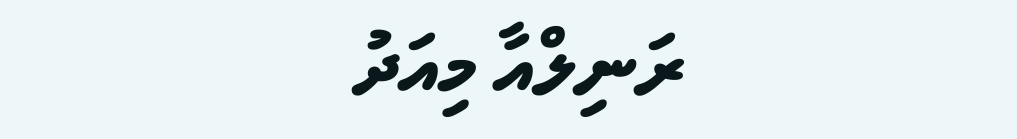ރަނިލްއާ މިއަދު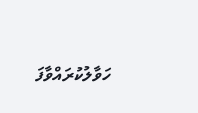ހަވާލުކުރައްވާފަ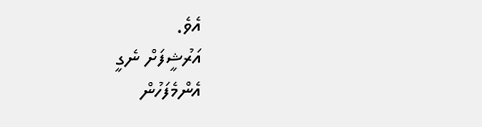އެވެ.
އަރުޝީފަށް ނެގީ
އެންމެފަހުން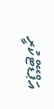އަޕްޑޭޓްކުރީ